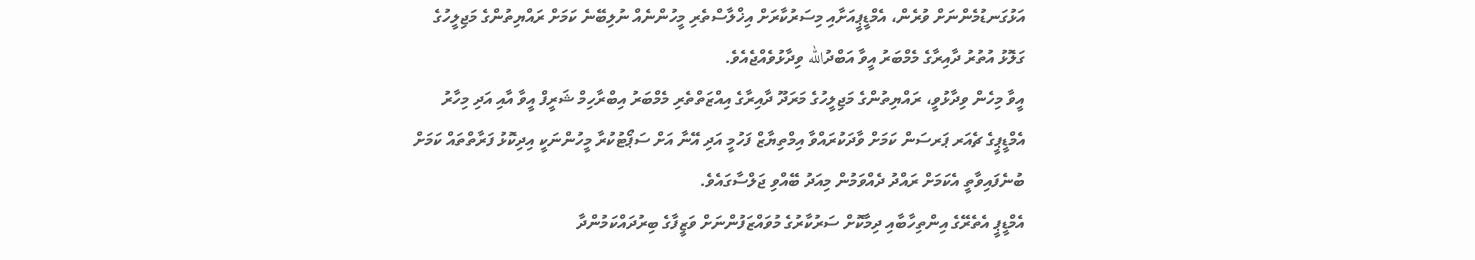އަޅުގަނޑުމެންނަށް ވުރެން، އެމްޑީޕީއަށާއި މިސަރުކާރަށް އިޚްލާސްތެރި މީހުންނެއް ނުލިބޭނެ ކަމަށް ރައްޔިތުންގެ މަޖިލީހުގެ ގަލޮޅު އުތުރު ދާއިރާގެ މެމްބަރު އީވާ އަބްދުالله ވިދާޅުވެއްޖެއެވެ.
އީވާ މިހެން ވިދާޅުވީ، ރައްޔިތުންގެ މަޖިލީހުގެ މަރަދޫ ދާއިރާގެ އިއްޒަތްތެރި މެމްބަރު އިބްރާހިމް ޝަރީފް އީވާ އާއި އަދި މިހާރު އެމްޑީޕީގެ ޗެއަރ ޕަރސަން ކަމަށް ވާދަކުރައްވާ އިމްތިޔާޒް ފަހުމީ އަދި އޭނާ އަށް ސަޕޯޓުކުރާ މީހުންނަކީ އިދިކޮޅު ފަރާތްތައް ކަމަށް ބުނެފައިވާތީ އެކަމަށް ރައްދު ދެއްވަމުން މިއަދު ބޭއްވި ޖަލްސާގައެވެ.
އެމްޑީޕީ އެތެރޭގެ އިންތިހާބާއި ދިމާކޮށް ސަރުކާރުގެ މުވައްޒަފުންނަށް ވަޒީފާގެ ބިރުދައްކަމުންދާ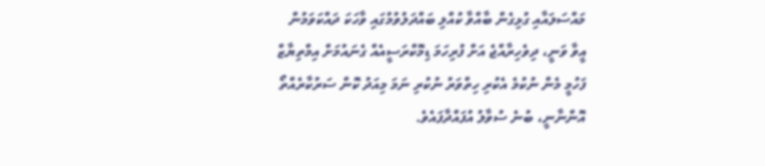މައްސަލައާއި ގުޅިގެން ބާއްވާ ކުއްލި ބައްދަލުވުމުގައި ވާހަކަ ދައްކަވަމުން އީވާ ވަނީ، ދިވެހިރާއްޖެ އަށް ފުރިހަމަ ޑިމޮކްރަސީއެއް ގެނައުމަށް އިމްތިޔާޒް ފަހުމީ މެން ނުކުމެ އެކުރި ހިތްވަރު ނުކުރި ނަމަ މިއަދު ކޮން ސަރުކާރެއްތޯ އޮންނާނީ، ބުނެ ސުވާލު އުފައްދާފައެވެ.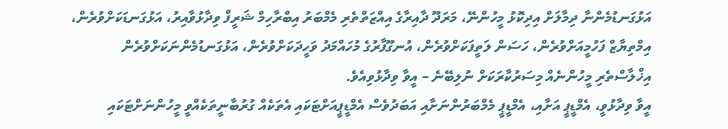އަޅުގަނޑުމެންނާ ދިމާލަށް އިދިކޮޅު މީހުންނޭ، މަރަދޫ ދާއިރާގެ އިއްޒަތްތެރި މެމްބަރު އިބްރާހިމް ޝަރީފް ވިދާޅުވާއިރު، އަޅުގަނޑަކަށްވުރެން، އިމްތިޔާޒް ފަހުމީއަށްވުރެން، ހަސަން ލަތީފަކަށްވުރެން، އުނގޫފާރުގެ މުހައްމަދު ވަހީދަކަށްވުރެން، އަޅުގަނޑުމެންނަކަށްވުރެން އިޚްލާސްތެރި މީހުންނެއް މިސަރުކާރަކަށް ނުލިބޭނެ – އީވާ ވިދާޅުވިއެވެ.
އީވާ ވިދާޅުވީ، އެމްޑީޕީ އަށާއި، އެމްޑީޕީ މެމްބަރުންނަށާއި އަބަދުވެސް އެމްޑީޕީއަށްޓަކައި އެތަކެއް ގުރުބާނީތަކެއްވީ މީހުންނަށްޓަކައި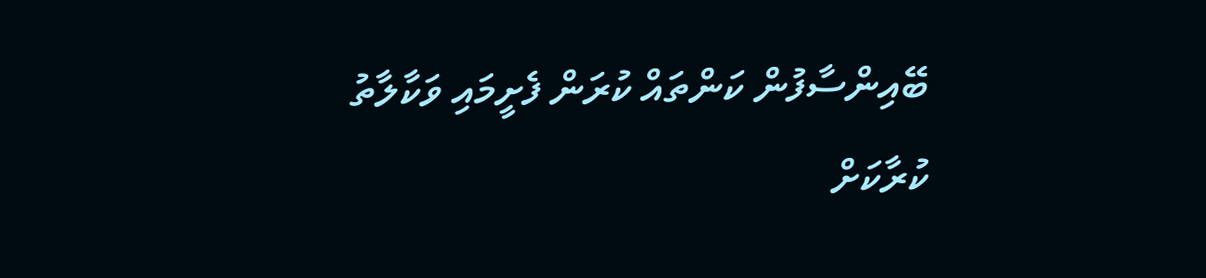ބޭއިންސާފުން ކަންތައް ކުރަން ފެށީމައި ވަކާލާތު ކުރާކަށް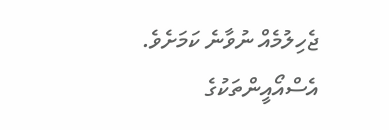ޖެހިލުމެއް ނުވާނެ ކަމަށެވެ.
އެސްއޯއީންތަކުގެ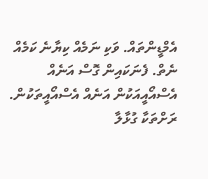އެމްޑީންތައް. ވަކި ނަމެއް ކިޔާނެ ކަމެއް ނެތް. ފެނަކައިން ގޮސް އަނެއް އެސްއޯއީއަކުން އަނެއް އެސްއޯއީތަކުން. ރަށްތަކާ ގުޅާލާ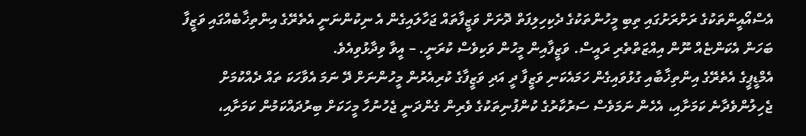އެސްއޯއީންތަކުގެ ރަށްރަށުގައި ތިބި މީހުންތަކުގެ ދެކިހިލިފަތް ދޮށަށް ވަޒީފާތައް ޖަހާލައިގެން އެ ނިކުންނަނީ އެތެރޭގެ އިންތިޚާބެއްގައި ވަޒީފާ ބަހަން އެކަންޏެއް ނޫން އިއްޒަތްތެރި ރައީސް. ވަޒީފާއިން މީހުން ވަކިވެސް ކުރަނީ. – އީވާ ވިދާޅުވިއެވެ.
އެމްޑީޕީގެ އެތެރޭގެ އިންތިޚާބާއި ގުޅުވައިގެން ހަމައެކަނި ވަޒީފާ ދީ އަދި ވަޒީފާގެ ކުރިއެރުން މީހުންނަށް ދޭ ނަމަ އެވާހަކަ ތައް ދެއްކުމަށް ޖެހިލުންވެދާނެ ކަމަށާއި، އެހެން ނަމަވެސް ސަރުކާރުގެ ކުންފުނިތަކުގެ ވެރިން ގެންދަނީ ޖެހުނުހާ މީހަކަށް ބިރުދައްކަމުން ކަމަށާއި،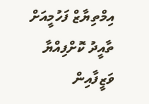އިމްތިޔާޒް ފަހުމީއަށް ތާއީދު ކޮށްފިއްޔާ ވަޒީފާއިން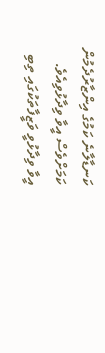ކަނޑާލާނެ ކަމުގެ އިންޒާރުދެމުން ކަމަށްވެސް އީވާ ވިދާޅުވިއެވެ.
އީވާ ވިދާޅުވީ ވަޒީފާތަކުގައި ތިބި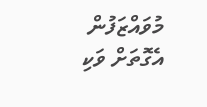މުވައްޒަފުން އެގޮތަށް ވަކި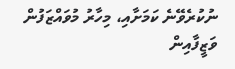ނުކުރެވޭނެ ކަމަށާއި، މިހާރު މުވައްޒަފުން ވަޒީފާއިން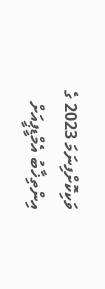ވަކިކޮށްފިނަމަ 2023 ގެ އިންތިޚާބު އެމްޑީޕީއަށް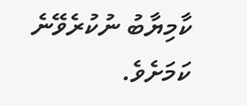ކާމިޔާބު ނުކުރެވޭނެ ކަމަށެވެ.